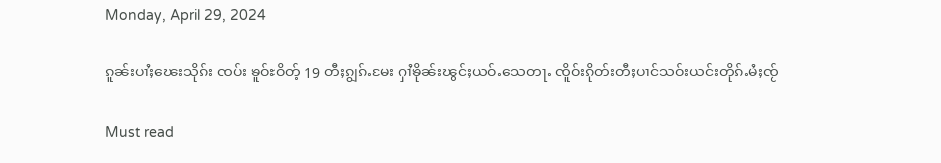Monday, April 29, 2024

ၵူၼ်းပၢႆႈၽေးသိုၵ်း ၸပ်း ၶူဝ်ႊဝိတ့် 19 တီႈၵျွၵ်ႉမႄး ႁၢႆၶိုၼ်းၽွင်ႈယဝ်ႉသေတႃႉ ၸိူဝ်းၵိုတ်းတီႈပၢင်သဝ်းယင်းတိုၵ်ႉမႆႈၸႂ်

Must read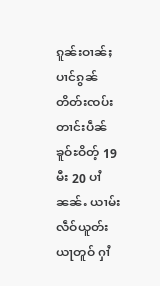ၵူၼ်းဝၢၼ်ႈပၢင်ၵွၼ် တိတ်းၸပ်းတၢင်းပဵၼ်ၶူဝ်ႊဝိတ့် 19 မီး 20 ပၢႆၼၼ်ႉ ယၢမ်းလဵဝ်ယူတ်းယႃတူဝ် ႁၢႆ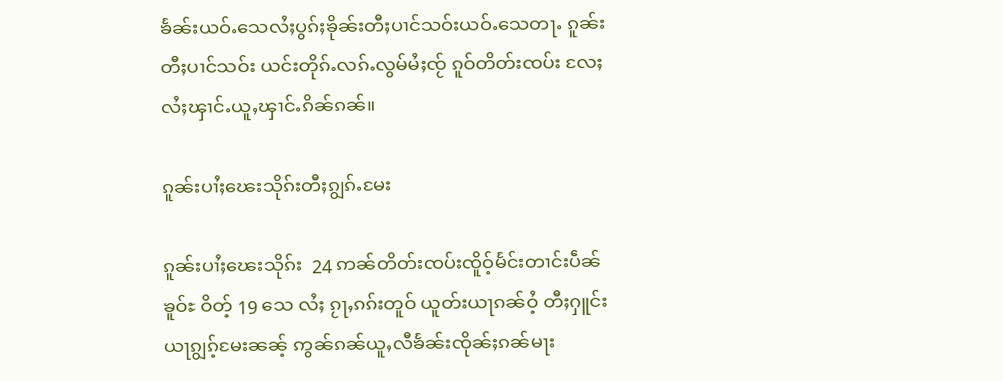ၶႅၼ်းယဝ်ႉသေလႆႈပွၵ်ႈၶိုၼ်းတီႈပၢင်သဝ်းယဝ်ႉသေတႃႉ ၵူၼ်းတီႈပၢင်သဝ်း ယင်းတိုၵ်ႉလၵ်ႉလွမ်မႆႈၸႂ် ၵူဝ်တိတ်းၸပ်း လႄႈလႆႈၾၢင်ႉယူႇၾၢင်ႉၵိၼ်ၵၼ်။

ၵူၼ်းပၢႆႈၽေးသိုၵ်းတီႈၵျွၵ်ႉမႄး

ၵူၼ်းပၢႆႈၽေးသိုၵ်း  24 ဢၼ်တိတ်းၸပ်းၸိူဝ့်မႅင်းတၢင်းပဵၼ်ၶူဝ်ႊ ဝိတ့် 19 သေ လႆႈ ၵႂႃႇၵၵ်းတူဝ် ယူတ်းယႃၵၼ်ဝႆ့ တီႈႁူင်းယႃၵျွၵ့်မႄးၼၼ့် ဢွၼ်ၵၼ်ယူႇလီၶႅၼ်းၸိုၼ်ႈၵၼ်မႃး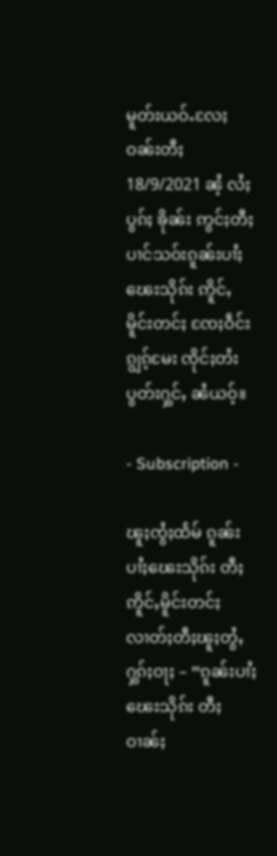မူတ်းယဝ်ႉလႄႈ ဝၼ်းတီႈ 18/9/2021 ၼႆ့ လႆႈပွၵ်ႈ ၶိုၼ်း ဢွင်ႈတီႈပၢင်သဝ်းၵူၼ်းပၢႆႈၽေးသိုၵ်း ဢိူင်ႇမိူင်းတင်ႈ ၸႄႈဝဵင်းၵျွၵ့်မႄး ၸိုင်ႈတႆးပွတ်းႁွင်ႇ ၼႆယဝ့်။

- Subscription -

ၽူႈၸွႆႈထႅမ် ၵူၼ်းပၢႆႈၽေးသိုၵ်း တီႈဢိူင်ႇမိူင်းတင်ႈ လၢတ်ႈတီႈၽူႈတွႆႇႁွၵ်ႈဝႃႈ – “ၵူၼ်းပၢႆႈၽေးသိုၵ်း တီႈဝၢၼ်ႈ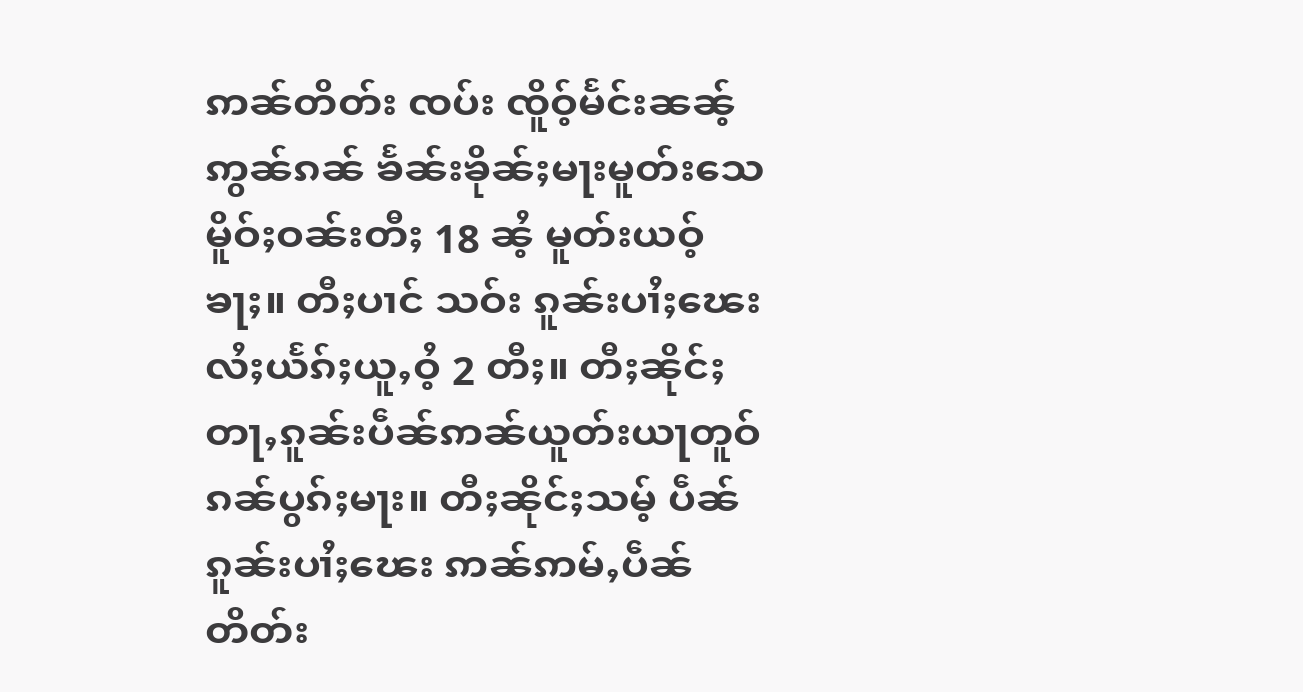ဢၼ်တိတ်း ၸပ်း ၸိူဝ့်မႅင်းၼၼ့် ဢွၼ်ၵၼ် ၶႅၼ်းၶိုၼ်ႈမႃးမူတ်းသေ မိူဝ်ႈဝၼ်းတီႈ 18 ၼႆ့ မူတ်းယဝ့်ၶႃႈ။ တီႈပၢင် သဝ်း ၵူၼ်းပၢႆႈၽေး လႆႈယႅၵ်ႈယူႇဝႆ့ 2 တီႈ။ တီႈၼိုင်ႈ တႃႇၵူၼ်းပဵၼ်ဢၼ်ယူတ်းယႃတူဝ်ၵၼ်ပွၵ်ႈမႃး။ တီႈၼိုင်ႈသမ့် ပဵၼ်ၵူၼ်းပၢႆႈၽေး ဢၼ်ဢမ်ႇပဵၼ်တိတ်း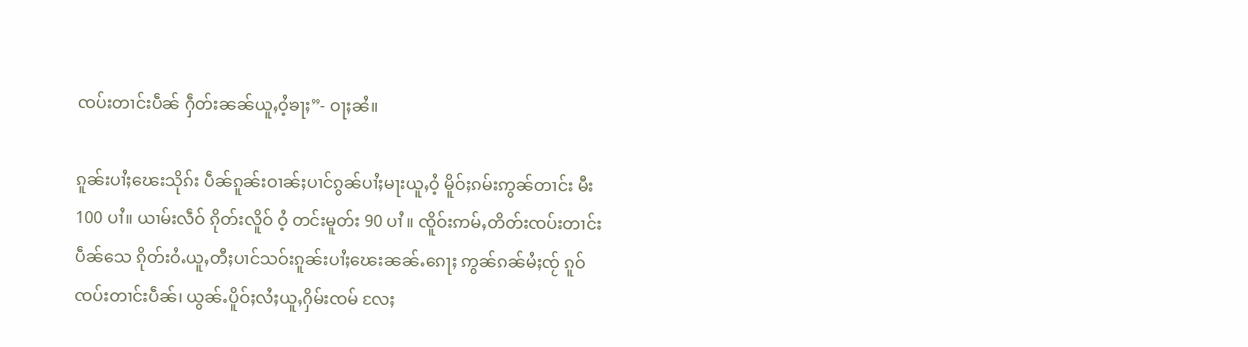ၸပ်းတၢင်းပဵၼ် ႁဵတ်းၼၼ်ယူႇဝႆ့ၶႃႈ”- ဝႃႈၼႆ။

ၵူၼ်းပၢႆႈၽေးသိုၵ်း ပဵၼ်ၵူၼ်းဝၢၼ်ႈပၢင်ၵွၼ်ပၢႆႈမႃးယူႇဝႆ့ မိူဝ်ႈၵမ်းဢွၼ်တၢင်း မီး 100 ပၢႆ။ ယၢမ်းလဵဝ် ၵိုတ်းလိူဝ် ဝႆ့ တင်းမူတ်း 90 ပၢႆ ။ ၸိူဝ်းဢမ်ႇတိတ်းၸပ်းတၢင်းပဵၼ်သေ ၵိုတ်းဝႆႉယူႇတီႈပၢင်သဝ်းၵူၼ်းပၢႆႈၽေးၼၼ်ႉၵေႃႈ ဢွၼ်ၵၼ်မႆႈၸႂ် ၵူဝ်ၸပ်းတၢင်းပဵၼ်၊ ယွၼ်ႉပိူဝ်ႈလႆႈယူႇႁိမ်းၸမ် လႄႈ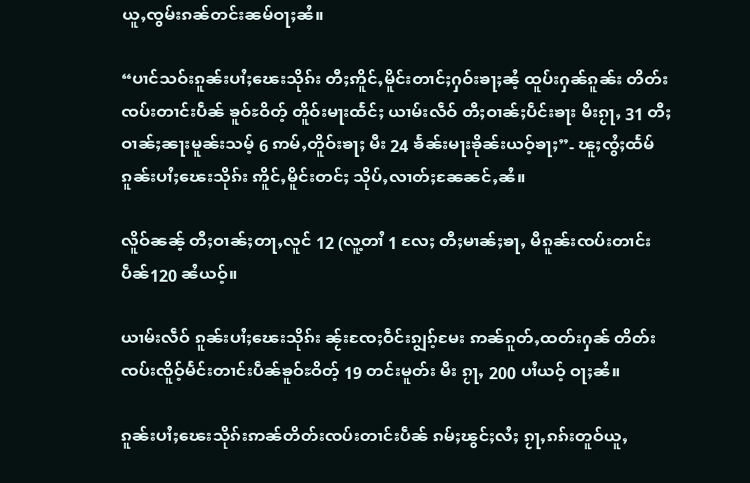ယူႇၸွမ်းၵၼ်တင်းၼမ်ဝႃႈၼႆ။

“ပၢင်သဝ်းၵူၼ်းပၢႆႈၽေးသိုၵ်း တီႈဢိူင်ႇမိူင်းတၢင်ႈႁဝ်းၶႃႈၼႆ့ ထူပ်းႁၼ်ၵူၼ်း တိတ်းၸပ်းတၢင်းပဵၼ် ၶူဝ်ႊဝိတ့် တိူဝ်းမႃးထႅင်ႈ ယၢမ်းလဵဝ် တီႈဝၢၼ်ႈပဵင်းၶႃး မီးၵႂႃႇ 31 တီႈဝၢၼ်ႈၼႃးမူၼ်းသမ့် 6 ဢမ်ႇတိူဝ်းၶႃႈ မီး 24 ၶႅၼ်းမႃးၶိုၼ်းယဝ့်ၶႃႈ”- ၽူႈၸွႆႈထႅမ် ၵူၼ်းပၢႆႈၽေးသိုၵ်း ဢိူင်ႇမိူင်းတင်ႈ သိုပ်ႇလၢတ်ႈၼႄၼင်ႇၼႆ။

လိူဝ်ၼၼ့် တီႈဝၢၼ်ႈတႃႇလူင် 12 (လူ့တၢႆ 1 လႄႈ တီႈမၢၼ်ႈၶႃႇ မီၵူၼ်းၸပ်းတၢင်းပဵၼ်120 ၼႆယဝ့်။

ယၢမ်းလဵဝ် ၵူၼ်းပၢႆႈၽေးသိုၵ်း ၼႂ်းၸႄႈဝဵင်းၵျွၵ့်မႄး ဢၼ်ၵူတ်ႇထတ်းႁၼ် တိတ်းၸပ်းၸိူဝ့်မႅင်းတၢင်းပဵၼ်ၶူဝ်ႊဝိတ့် 19 တင်းမူတ်း မီး ၵႂႃႇ 200 ပၢႆယဝ့် ဝႃႈၼႆ။

ၵူၼ်းပၢႆႈၽေးသိုၵ်းဢၼ်တိတ်းၸပ်းတၢင်းပဵၼ် ၵမ်ႈၽွင်ႈလႆႈ ၵႂႃႇၵၵ်းတူဝ်ယူႇ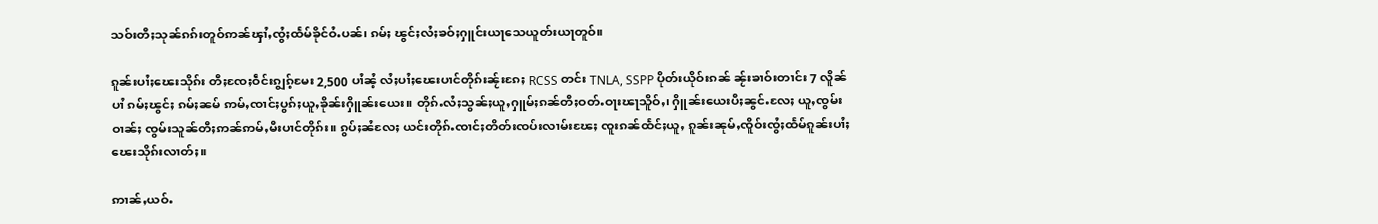သဝ်းတီႈသုၼ်ၵၵ်းတူဝ်ဢၼ်ၾၢႆႇၸွႆႈထႅမ်ၶိုင်ဝႆႉပၼ်၊ ၵမ်ႈ ၽွင်ႈလႆႈၶဝ်ႈႁူင်းယႃသေယူတ်းယႃတူဝ်။

ၵူၼ်းပၢႆႈၽေးသိုၵ်း တီႈၸႄႈဝဵင်းၵျွၵ့်မႄး 2,500 ပၢႆၼႆ့ လႆႈပၢႆႈၽေးပၢင်တိုၵ်းၼႂ်းၵႄႈ RCSS တင်း TNLA, SSPP ပိုတ်းယိုဝ်းၵၼ် ၼႂ်းၶၢဝ်းတၢင်း 7 လိူၼ်ပၢႆ ၵမ်ႈၽွင်ႈ ၵမ်ႈၼမ် ဢမ်ႇၸၢင်ႈပွၵ်ႈယူႇၶိုၼ်းႁိူၼ်းယေး။ တိုၵ်ႉလႆႈသွၼ်ႈယူႇႁူမ်ႈၵၼ်တီႈဝတ်ႉဝႃးၽႃသိူဝ်ႇ၊ ႁိူၼ်းယေးပီႈၼွင်ႉလႄႈ ယူႇၸွမ်းဝၢၼ်ႈ ၸွမ်းသူၼ်တီႈဢၼ်ဢမ်ႇမီးပၢင်တိုၵ်း။ ၵွပ်ႈၼႆလႄႈ ယင်းတိုၵ်ႉၸၢင်ႈတိတ်းၸပ်းလၢမ်းၽႄႈ ၸူးၵၼ်ထႅင်ႈယူႇ ၵူၼ်းၼုမ်ႇၸိူဝ်းၸွႆႈထႅမ်ၵူၼ်းပၢႆႈၽေးသိုၵ်းလၢတ်ႈ။

ဢၢၼ်ႇယဝ်ႉ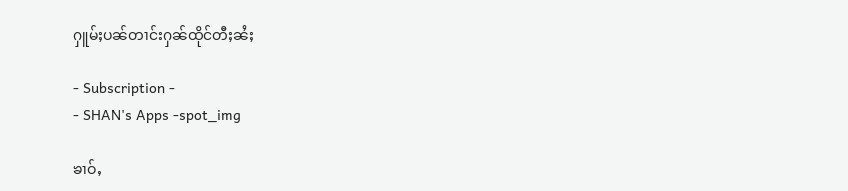ႁူမ်ႈပၼ်တၢင်းႁၼ်ထိုင်တီႈၼႆႈ

- Subscription -
- SHAN's Apps -spot_img

ၶၢဝ်ႇ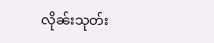လိုၼ်းသုတ်း